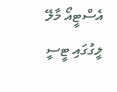އެސްޓީއޯ މާލޭ ލީގުގައި ޓީސީ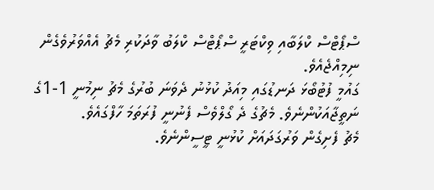ސްޕޯޓްސް ކްލަބާއި ވިކްޓަރީ ސްޕޯޓްސް ކްލަބު ވާދަކުރި މެޗު އެއްވަރުވެގެން ނިމިއްޖެއެވެ.
ގައުމީ ފުޓުބޯޅަ ދަނޑުގައި މިއަދު ކުޅުނު ދެވަނަ ބުރުގެ މެޗު ނިމުނީ 1-1ގެ ނަތީޖާއަކުންނެވެ. މެޗުގެ ދެ ގޯލްވެސް ފެނުނީ ފުރަތަމަ ހާފްގައެވެ.
މެޗު ފެށިގެން ވަރުގަދައަށް ކުޅުނީ ޓީސީންނެވެ.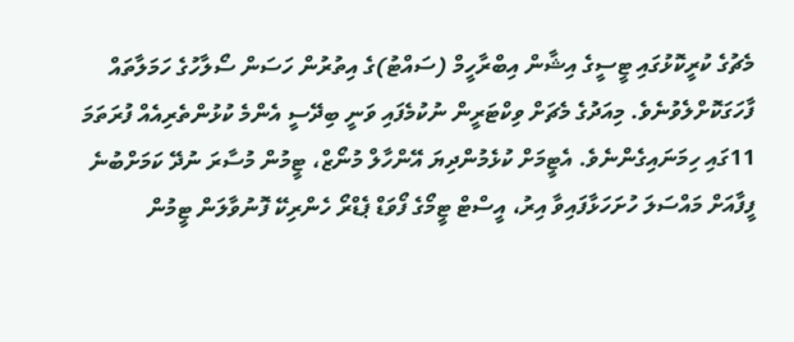މެޗުގެ ކުރީކޮޅުގައި ޓީސީގެ އިޝާން އިބްރާހީމް (ސައްޓު)ގެ އިތުރުން ހަސަން ސޯލާހުގެ ހަމަލާތައް ފާހަގަކޮށްލެވުނެވެ. މިއަދުގެ މެޗަށް ވިކްޓަރީން ނުކުމެފައި ވަނީ ބިދޭސީ އެންމެ ކުޅުންތެރިއެއް ފުރަތަމަ 11ގައި ހިމަނައިގެންނެވެ. އެޓީމަށް ކުޅެމުންދިޔަ އޭންހާލް މުނޯޒް، ޓީމުން މުސާރަ ނުދޭ ކަމަށްބުނެ ފީފާއަށް މައްސަލަ ހުށަހަޅާފައިވާ އިރު، އީސްޓް ޓީމޯގެ ފޯވަޑް ޕެޑްރޯ ހެންރިކޭ ފޮނުވާލަން ޓީމުން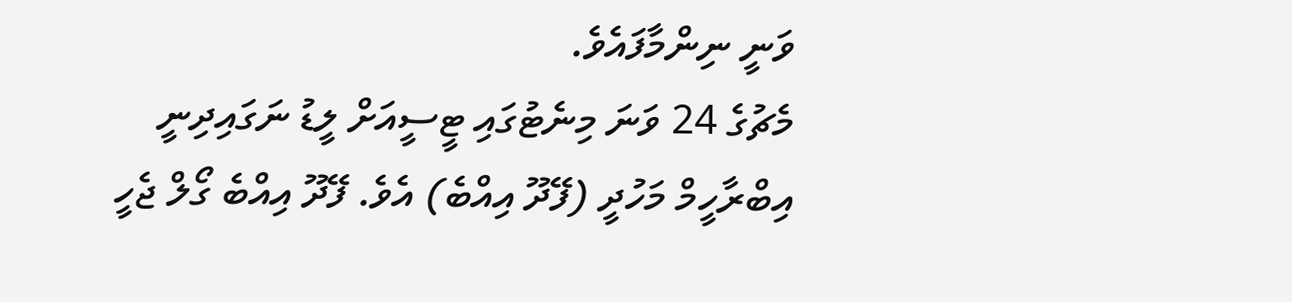ވަނީ ނިންމާފައެވެ.
މެޗުގެ 24 ވަނަ މިނެޓުގައި ޓީސީއަށް ލީޑު ނަގައިދިނީ އިބްރާހީމް މަހުދީ (ފޭދޫ އިއްބެ) އެވެ. ފޭދޫ އިއްބެ ގޯލް ޖެހީ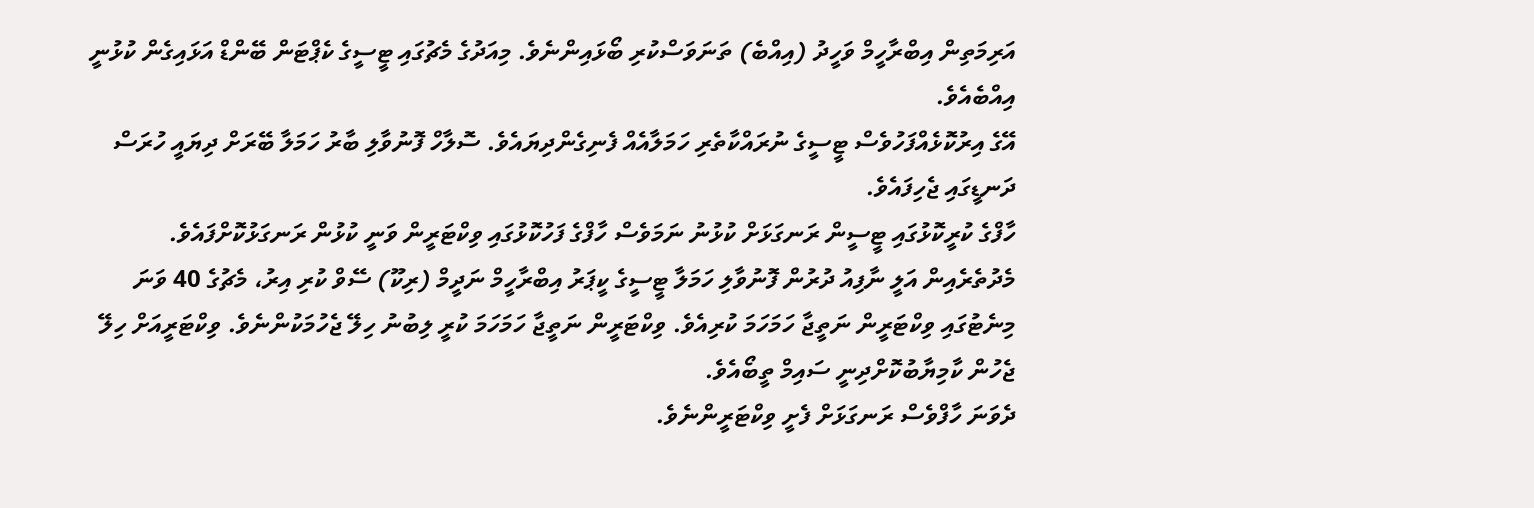އަރިމަތިން އިބްރާހީމް ވަހީދު (އިއްބެ) ތަނަވަސްކުރި ބޯޅައިންނެވެ. މިއަދުގެ މެޗުގައި ޓީސީގެ ކެޕްޓަން ބޭންޑް އަޅައިގެން ކުޅުނީ އިއްބެއެވެ.
އޭގެ އިރުކޮޅެއްފަހުވެސް ޓީސީގެ ނުރައްކާތެރި ހަމަލާއެއް ފެނިގެންދިޔައެވެ. ސޮލާހް ފޮނުވާލި ބާރު ހަމަލާ ބޭރަށް ދިޔައީ ހުރަސް ދަނޑީގައި ޖެހިފައެވެ.
ހާފްގެ ކުރީކޮޅުގައި ޓީސީން ރަނގަޅަށް ކުޅުނު ނަމަވެސް ހާފްގެ ފަހުކޮޅުގައި ވިކްޓަރީން ވަނީ ކުޅުން ރަނގަޅުކޮށްފައެވެ. މެދުތެރެއިން އަލީ ނާފިއު ދުރުން ފޮނުވާލި ހަމަލާ ޓީސީގެ ކީޕަރު އިބްރާހީމް ނަދީމް (ރިކޫ) ސޭވް ކުރި އިރު، މެޗުގެ 40 ވަނަ މިނެޓުގައި ވިކްޓަރީން ނަތީޖާ ހަމަހަމަ ކުރިއެވެ. ވިކްޓަރީން ނަތީޖާ ހަމަހަމަ ކުރީ ލިބުނު ހިލޭ ޖެހުމަކުންނެވެ. ވިކްޓަރީއަށް ހިލޭ ޖެހުން ކާމިޔާބުކޮށްދިނީ ސައިމް ތީބޯއެވެ.
ދެވަނަ ހާފްވެސް ރަނގަޅަށް ފެށީ ވިކްޓަރީންނެވެ.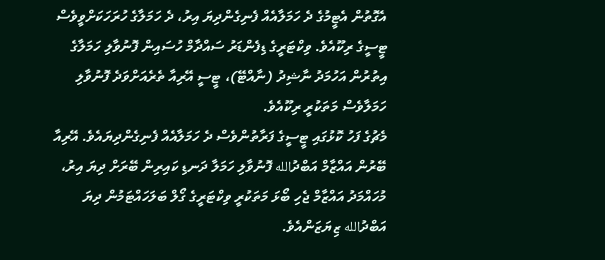އެގޮތުން އެޓީމުގެ ދެ ހަމަލާއެއް ފެނިގެންދިޔަ އިރު، ދެ ހަމަލާގެ ހުރަހަކަށްވީވެސް ޓީސީގެ ރިކޫއެވެ. ވިކްޓަރީގެ ޑިފެންޑަރު ސައްދާމް ހުސައިން ފޮނުވާލި ހަމަލާގެ އިތުރުން އަހުމަދު ނާޝިދު (ނާއްޓޭ)، ޓީސީ އޭރިއާ ތެރެއަށްވަދެ ފޮނުވާލި ހަމަލާވެސް މަތަކުރީ ރިކޫއެވެ.
މެޗުގެ ފަހު ކޮޅުގައި ޓީސީގެ ފަރާތުންވެސް ދެ ހަމަލާއެއް ފެނިގެންދިޔައެވެ. އޭރިއާ ބޭރުން އައްޒާމް އަބްދުالله ފޮނުވާލި ހަމަލާ ދަނޑި ކައިރިން ބޭރަށް ދިޔަ އިރު، މުހައްމަދު އައްޒާމް ޖެހި ބޯޅަ މަތަކުރީ ވިކްޓަރީގެ ގޯލް ބަލަހައްޓަމުން ދިޔަ އަބްދުالله ޒިޔަޒަންއެވެ.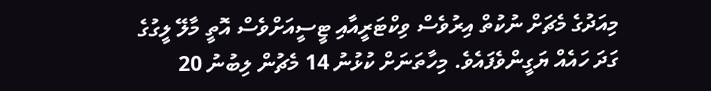މިއަދުގެ މެޗަށް ނުކުތް އިރުވެސް ވިކްޓަރީއާއި ޓީސީއަށްވެސް އޮތީ މާލޭ ލީގުގެ ގަދަ ހައެއް ޔަގީންވެފައެވެ. މިހާތަނަށް ކުޅުނު 14 މެޗުން ލިބުނު 20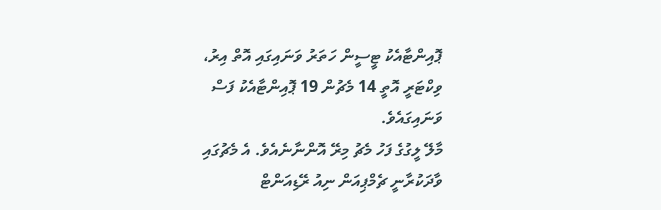ޕޮއިންޓާއެކު ޓީސީން ހަތަރު ވަނައިގައި އޮތް އިރު، ވިކްޓަރީ އޮތީ 14 މެޗުން 19 ޕޮއިންޓާއެކު ފަސް ވަނައިގައެވެ.
މާލޭ ލީގުގެ ފަހު މެޗު މިރޭ އޮންނާނެއެވެ. އެ މެޗުގައި ވާދަކުރާނީ ޗެމްޕިއަން ނިއު ރޭޑިއަންޓް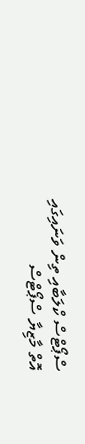ސްޕޯޓްސް ކްލަބާއި ތިން ވަނައިގައި އޮތް މާޒިޔާ ސްޕޯޓްސް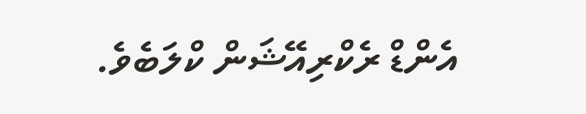އެންޑް ރެކްރިއޭޝަން ކްލަބެވެ.